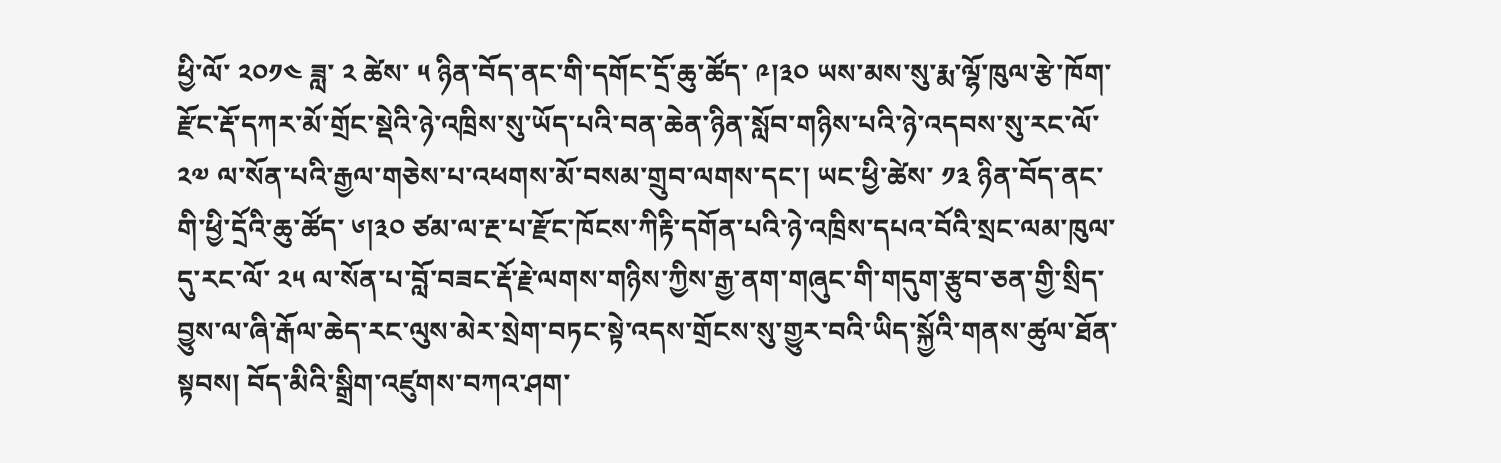ཕྱི་ལོ་ ༢༠༡༤ ཟླ་ ༢ ཚེས་ ༥ ཉིན་བོད་ནང་གི་དགོང་དྲོ་ཆུ་ཚོད་ ༩།༣༠ ཡས་མས་སུ་རྨ་ལྷོ་ཁུལ་རྩེ་ཁོག་རྫོང་རྡོ་དཀར་མོ་གྲོང་སྡེའི་ཉེ་འཁྲིས་སུ་ཡོད་པའི་བན་ཆེན་ཉིན་སློབ་གཉིས་པའི་ཉེ་འདབས་སུ་རང་ལོ་ ༢༧ ལ་སོན་པའི་རྒྱལ་གཅེས་པ་འཕགས་མོ་བསམ་གྲུབ་ལགས་དང་། ཡང་ཕྱི་ཚེས་ ༡༣ ཉིན་བོད་ནང་གི་ཕྱི་དྲོའི་ཆུ་ཚོད་ ༦།༣༠ ཙམ་ལ་རྔ་པ་རྫོང་ཁོངས་ཀིརྟི་དགོན་པའི་ཉེ་འཁྲིས་དཔའ་བོའི་སྲང་ལམ་ཁུལ་དུ་རང་ལོ་ ༢༥ ལ་སོན་པ་བློ་བཟང་རྡོ་རྗེ་ལགས་གཉིས་ཀྱིས་རྒྱ་ནག་གཞུང་གི་གདུག་རྩུབ་ཅན་གྱི་སྲིད་བྱུས་ལ་ཞི་རྒོལ་ཆེད་རང་ལུས་མེར་སྲེག་བཏང་སྟེ་འདས་གྲོངས་སུ་གྱུར་བའི་ཡིད་སྐྱོའི་གནས་ཚུལ་ཐོན་སྟབས། བོད་མིའི་སྒྲིག་འཛུགས་བཀའ་ཤག་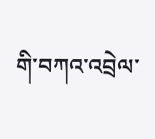གི་བཀའ་འབྲེལ་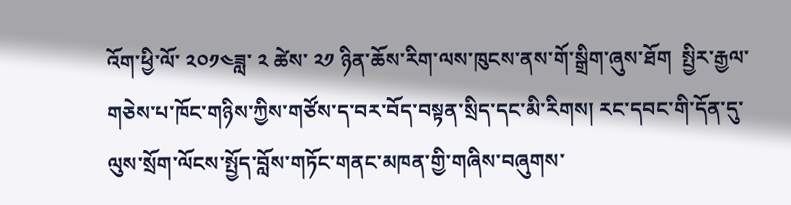འོག་ཕྱི་ལོ་ ༢༠༡༤ཟླ་ ༢ ཚེས་ ༢༡ ཉིན་ཆོས་རིག་ལས་ཁུངས་ནས་གོ་སྒྲིག་ཞུས་ཐོག  སྤྱིར་རྒྱལ་གཅེས་པ་ཁོང་གཉིས་ཀྱིས་གཙོས་ད་བར་བོད་བསྟན་སྲིད་དང་མི་རིགས། རང་དབང་གི་དོན་དུ་ལུས་སྲོག་ལོངས་སྤྱོད་བློས་གཏོང་གནང་མཁན་གྱི་གཞིས་བཞུགས་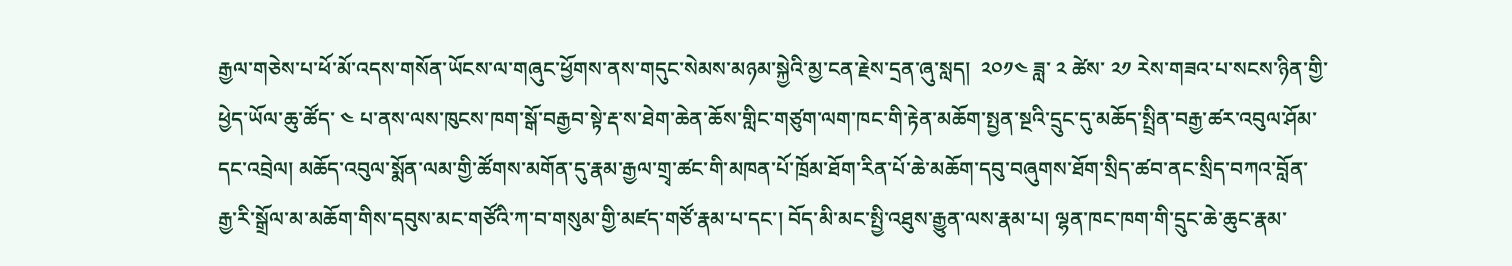རྒྱལ་གཅེས་པ་ཕོ་མོ་འདས་གསོན་ཡོངས་ལ་གཞུང་ཕྱོགས་ནས་གདུང་སེམས་མཉམ་སྐྱེའི་མྱ་ངན་རྗེས་དྲན་ཞུ་སླད།  ༢༠༡༤ ཟླ་ ༢ ཚེས་ ༢༡ རེས་གཟའ་པ་སངས་ཉིན་གྱི་ཕྱེད་ཡོལ་ཆུ་ཚོད་ ༤ པ་ནས་ལས་ཁུངས་ཁག་སྒོ་བརྒྱབ་སྟེ་རྡ་ས་ཐེག་ཆེན་ཆོས་གླིང་གཙུག་ལག་ཁང་གི་རྟེན་མཆོག་སྤྱན་སྔའི་དྲུང་དུ་མཆོད་སྤྲིན་བརྒྱ་ཚར་འབུལ་ཤོམ་དང་འབྲེལ། མཆོད་འབུལ་སྨོན་ལམ་གྱི་ཚོགས་མགོན་དུ་རྣམ་རྒྱལ་གྲྭ་ཚང་གི་མཁན་པོ་ཁྲོམ་ཐོག་རིན་པོ་ཆེ་མཆོག་དབུ་བཞུགས་ཐོག་སྲིད་ཚབ་ནང་སྲིད་བཀའ་བློན་རྒྱ་རི་སྒྲོལ་མ་མཆོག་གིས་དབུས་མང་གཙོའི་ཀ་བ་གསུམ་གྱི་མཛད་གཙོ་རྣམ་པ་དང་། བོད་མི་མང་སྤྱི་འཐུས་རྒྱུན་ལས་རྣམ་པ། ལྷན་ཁང་ཁག་གི་དྲུང་ཆེ་ཆུང་རྣམ་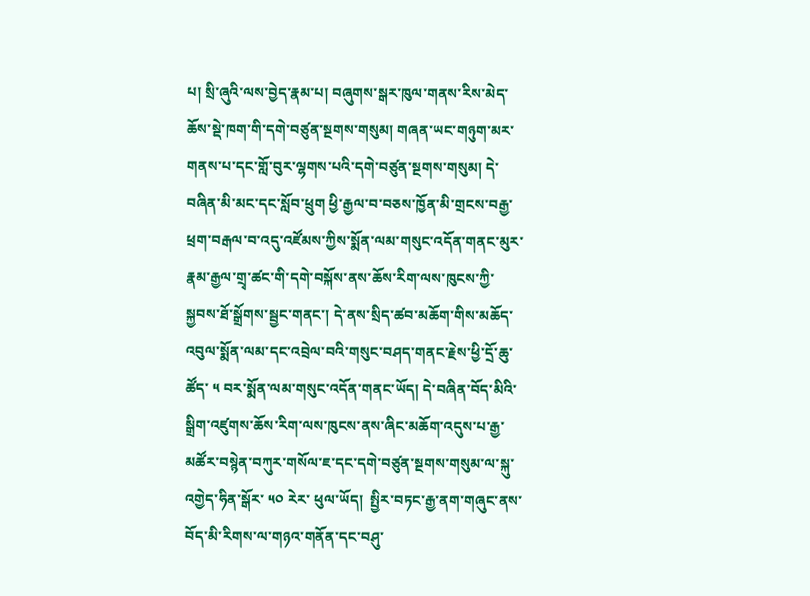པ། སྲི་ཞུའི་ལས་བྱེད་རྣམ་པ། བཞུགས་སྒར་ཁུལ་གནས་རིས་མེད་ཆོས་སྡེ་ཁག་གི་དགེ་བཙུན་སྔགས་གསུམ། གཞན་ཡང་གཉུག་མར་གནས་པ་དང་གློ་བུར་ལྷགས་པའི་དགེ་བཙུན་སྔགས་གསུམ། དེ་བཞིན་མི་མང་དང་སློབ་ཕྲུག ཕྱི་རྒྱལ་བ་བཅས་ཁྱོན་མི་གྲངས་བརྒྱ་ཕྲག་བརྒལ་བ་འདུ་འཛོམས་ཀྱིས་སྨོན་ལམ་གསུང་འདོན་གནང་མུར་རྣམ་རྒྱལ་གྲྭ་ཚང་གི་དགེ་བསྐོས་ནས་ཆོས་རིག་ལས་ཁུངས་ཀྱི་སྐྱབས་ཐོ་སྒྲོགས་སྦྱང་གནང་། དེ་ནས་སྲིད་ཚབ་མཆོག་གིས་མཆོད་འབུལ་སྨོན་ལམ་དང་འབྲེལ་བའི་གསུང་བཤད་གནང་རྗེས་ཕྱི་དྲོ་ཆུ་ཚོད་ ༥ བར་སྨོན་ལམ་གསུང་འདོན་གནང་ཡོད། དེ་བཞིན་བོད་མིའི་སྒྲིག་འཛུགས་ཆོས་རིག་ལས་ཁུངས་ནས་ཞིང་མཆོག་འདུས་པ་རྒྱ་མཚོར་བསྙེན་བཀུར་གསོལ་ཇ་དང་དགེ་བཙུན་སྔགས་གསུམ་ལ་སྐུ་འགྱེད་ཧིན་སྒོར་ ༥༠ རེར་ ཕུལ་ཡོད།  སྤྱིར་བཏང་རྒྱ་ནག་གཞུང་ནས་བོད་མི་རིགས་ལ་གཉའ་གནོན་དང་བཤུ་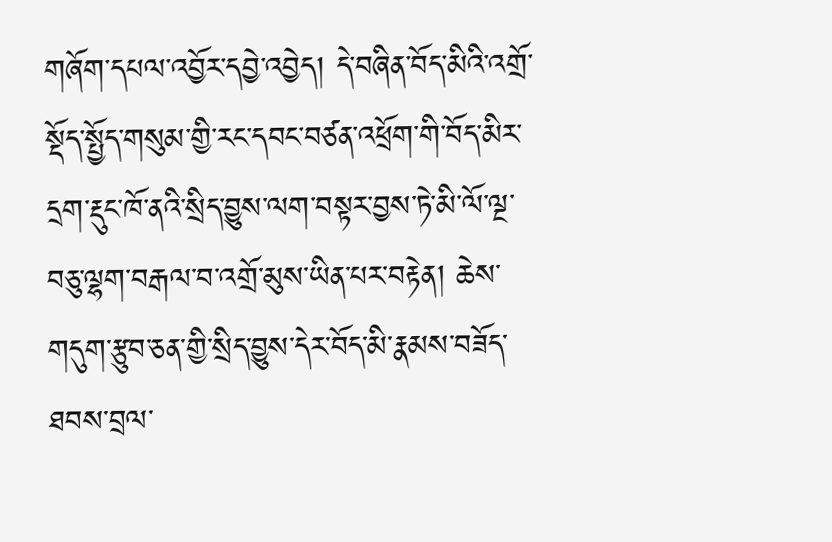གཞོག་དཔལ་འབྱོར་དབྱེ་འབྱེད། དེ་བཞིན་བོད་མིའི་འགྲོ་སྡོད་སྤྱོད་གསུམ་གྱི་རང་དབང་བཙན་འཕྲོག་གི་བོད་མིར་དྲག་རྡུང་ཁོ་ནའི་སྲིད་བྱུས་ལག་བསྟར་བྱས་ཏེ་མི་ལོ་ལྔ་བཅུ་ལྷག་བརྒལ་བ་འགྲོ་མུས་ཡིན་པར་བརྟེན། ཆེས་གདུག་རྩུབ་ཅན་གྱི་སྲིད་བྱུས་དེར་བོད་མི་རྣམས་བཟོད་ཐབས་བྲལ་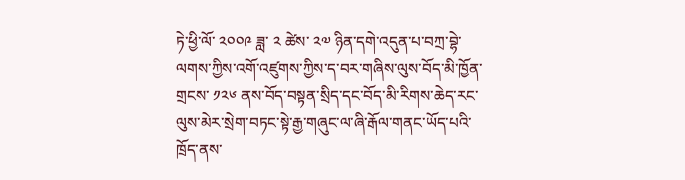ཏེ་ཕྱི་ལོ་ ༢༠༠༩ ཟླ་ ༢ ཚེས་ ༢༧ ཉིན་དགེ་འདུན་པ་བཀྲ་བྷེ་ལགས་ཀྱིས་འགོ་འཛུགས་ཀྱིས་ད་བར་གཞིས་ལུས་བོད་མི་ཁྱོན་གྲངས་ ༡༢༦ ནས་བོད་བསྟན་སྲིད་དང་བོད་མི་རིགས་ཆེད་རང་ལུས་མེར་སྲེག་བཏང་སྟེ་རྒྱ་གཞུང་ལ་ཞི་རྒོལ་གནང་ཡོད་པའི་ཁྲོད་ནས་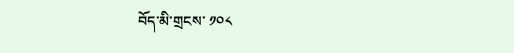བོད་མི་གྲངས་ ༡༠༨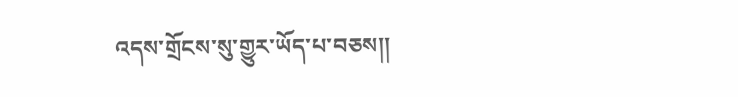འདས་གྲོངས་སུ་གྱུར་ཡོད་པ་བཅས།།